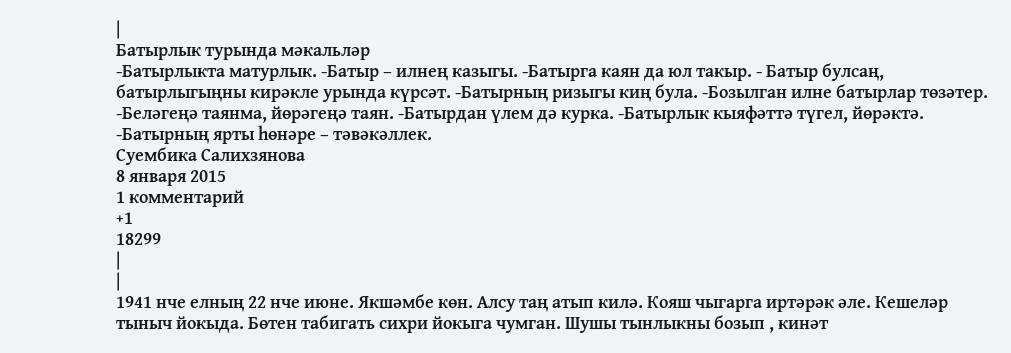|
Батырлык турында мәкальләр
-Батырлыкта матурлык. -Батыр – илнең казыгы. -Батырга каян да юл такыр. - Батыр булсаң, батырлыгыңны кирәкле урында күрсәт. -Батырның ризыгы киң була. -Бозылган илне батырлар төзәтер. -Беләгеңә таянма, йөрәгеңә таян. -Батырдан үлем дә курка. -Батырлык кыяфәттә түгел, йөрәктә. -Батырның ярты һөнәре – тәвәкәллек.
Суембика Салихзянова
8 января 2015
1 комментарий
+1
18299
|
|
1941 нче елның 22 нче июне. Якшәмбе көн. Алсу таң атып килә. Кояш чыгарга иртәрәк әле. Кешеләр тыныч йокыда. Бөтен табигать сихри йокыга чумган. Шушы тынлыкны бозып , кинәт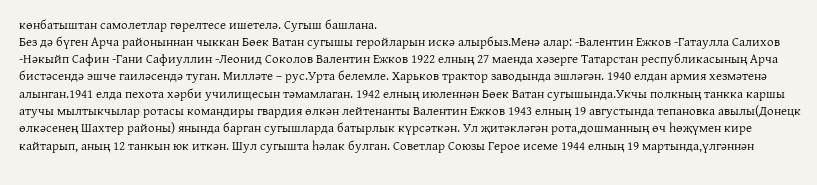көнбатыштан самолетлар гөрелтесе ишетелә. Сугыш башлана.
Без дә бүген Арча районыннан чыккан Бөек Ватан сугышы геройларын искә алырбыз.Менә алар: -Валентин Ежков -Гатаулла Салихов -Нәкыйп Сафин -Гани Сафиуллин -Леонид Соколов Валентин Ежков 1922 елның 27 маенда хәзерге Татарстан республикасының Арча бистәсендә эшче гаиләсендә туган. Милләте – рус.Урта белемле. Харьков трактор заводында эшләгән. 1940 елдан армия хезмәтенә алынган.1941 елда пехота хәрби училищесын тәмамлаган. 1942 елның июленнән Бөек Ватан сугышында.Укчы полкның танкка каршы атучы мылтыкчылар ротасы командиры гвардия өлкән лейтенанты Валентин Ежков 1943 елның 19 августында тепановка авылы(Донецк өлкәсенең Шахтер районы) янында барган сугышларда батырлык күрсәткән. Ул җитәкләгән рота,дошманның өч һөҗүмен кире кайтарып, аның 12 танкын юк иткән. Шул сугышта һәлак булган. Советлар Союзы Герое исеме 1944 елның 19 мартында,үлгәннән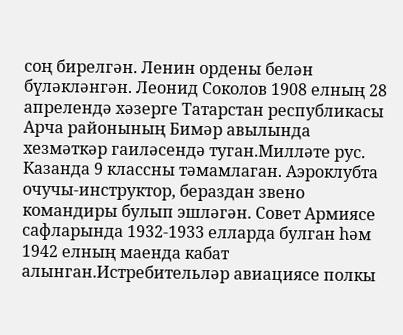соң бирелгән. Ленин ордены белән бүләкләнгән. Леонид Соколов 1908 елның 28 апрелендә хәзерге Татарстан республикасы Арча районының Бимәр авылында хезмәткәр гаиләсендә туган.Милләте рус. Казанда 9 классны тәмамлаган. Аэроклубта очучы-инструктор, бераздан звено командиры булып эшләгән. Совет Армиясе сафларында 1932-1933 елларда булган һәм 1942 елның маенда кабат алынган.Истребительләр авиациясе полкы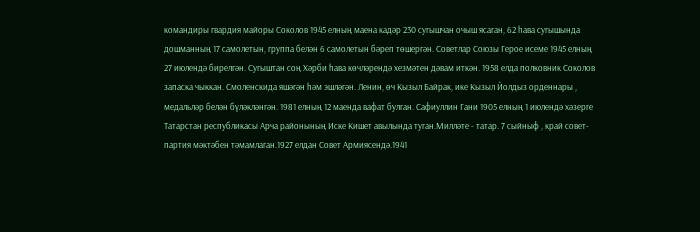командиры гвардия майоры Соколов 1945 елның маена кадәр 230 сугышчан очыш ясаган, 62 һава сугышында дошманның 17 самолетын, группа белән 6 самолетын бәреп төшергән. Советлар Союзы Герое исеме 1945 елның 27 июлендә бирелгән. Сугыштан соң Хәрби һава көчләрендә хезмәтен дәвам иткән. 1958 елда полковник Соколов запаска чыккан. Смоленскида яшәгән һәм эшләгән. Ленин, өч Кызыл Байрак, ике Кызыл Йолдыз орденнары , медальләр белән бүләкләнгән. 1981 елның 12 маенда вафат булган. Сафиуллин Гани 1905 елның 1 июлендә хәзерге Татарстан республикасы Арча районының Иске Кишет авылында туган.Милләте - татар. 7 сыйныф , край совет-партия мәктәбен тәмамлаган.1927 елдан Совет Армиясендә.1941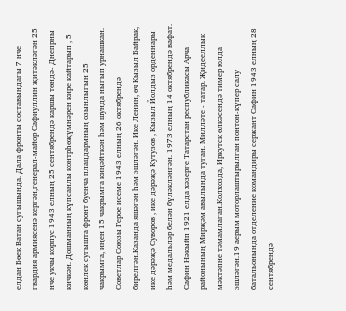елдан Бөек Ватан сугышында. Дала фронты составындагы 7 нче гвардия армиясенә кергән,генерал-майор Сафиуллин җитәкләгән 25 нче укчы корпус 1943 елның 25 сентябрендә каршы төндә- Днепрны кичкән. Дошманның күпсанлы контрһөҗүмнәрен кире кайтарып , 5 көнлек сугышта фронт буенча плацдармның озынлыгын 25 чакрымга, иңен 15 чакрымга киңәйткән һәм шунда ныгып урнашкан. Советлар Союзы Герое исеме 1943 елның 26 октябрендә бирелгән.Казанда яшәгән һәм эшләгән. Ике Ленин, өч Кызыл Байрак, ике дәрәҗә Суворов , ике дәрәҗә Кутузов , Кызыл Йолдыз орденнары һәм медальләр белән бүләкләнгән. 1973 елның 14 октябрендә вафат. Сафин Нәкыйп 1921 елда хәзерге Татарстан республикасы Арча районының Мирҗәм авылында туган. Милләте - татар. Җидееллык мәктәпне тәмамлаган.Колхозда, Иркутск өлкәсендә тимер юлда эшләгән.19 аерым моторлаштырылган понтон-күпер салу батальонында отделение командиры сержант Сафин 1943 елның 28 сентябрендә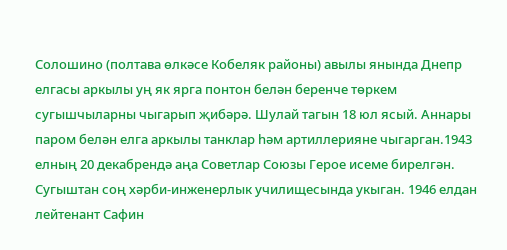Солошино (полтава өлкәсе Кобеляк районы) авылы янында Днепр елгасы аркылы уң як ярга понтон белән беренче төркем сугышчыларны чыгарып җибәрә. Шулай тагын 18 юл ясый. Аннары паром белән елга аркылы танклар һәм артиллерияне чыгарган.1943 елның 20 декабрендә аңа Советлар Союзы Герое исеме бирелгән. Сугыштан соң хәрби-инженерлык училищесында укыган. 1946 елдан лейтенант Сафин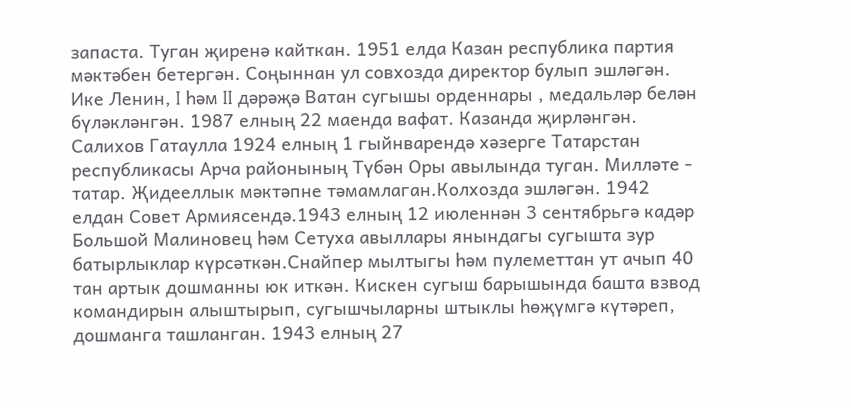запаста. Туган җиренә кайткан. 1951 елда Казан республика партия мәктәбен бетергән. Соңыннан ул совхозда директор булып эшләгән. Ике Ленин, I һәм II дәрәҗә Ватан сугышы орденнары , медальләр белән бүләкләнгән. 1987 елның 22 маенда вафат. Казанда җирләнгән. Салихов Гатаулла 1924 елның 1 гыйнварендә хәзерге Татарстан республикасы Арча районының Түбән Оры авылында туган. Милләте - татар. Җидееллык мәктәпне тәмамлаган.Колхозда эшләгән. 1942 елдан Совет Армиясендә.1943 елның 12 июленнән 3 сентябрьгә кадәр Большой Малиновец һәм Сетуха авыллары янындагы сугышта зур батырлыклар күрсәткән.Снайпер мылтыгы һәм пулеметтан ут ачып 40 тан артык дошманны юк иткән. Кискен сугыш барышында башта взвод командирын алыштырып, сугышчыларны штыклы һөҗүмгә күтәреп, дошманга ташланган. 1943 елның 27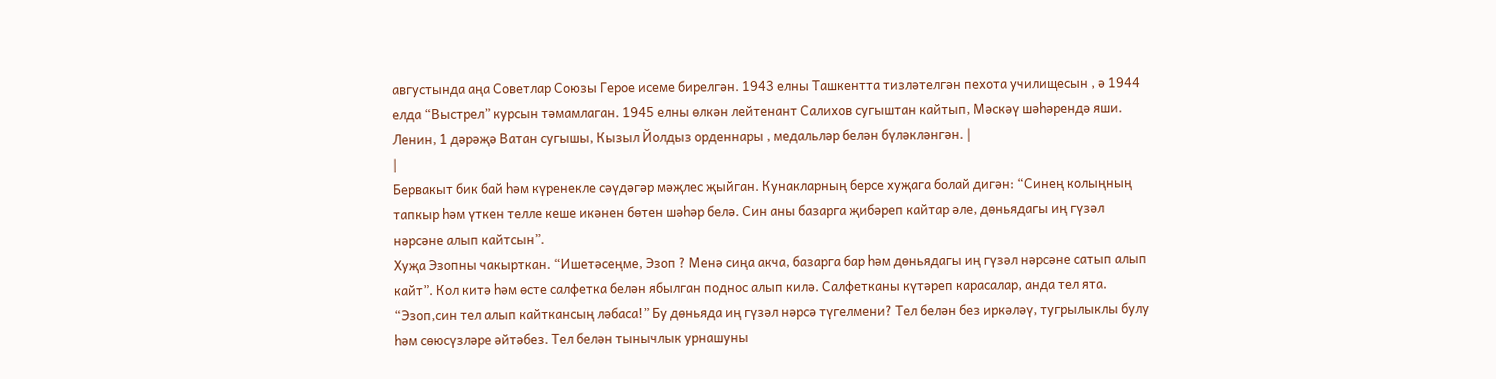августында аңа Советлар Союзы Герое исеме бирелгән. 1943 елны Ташкентта тизләтелгән пехота училищесын , ә 1944 елда “Выстрел” курсын тәмамлаган. 1945 елны өлкән лейтенант Салихов сугыштан кайтып, Мәскәү шәһәрендә яши. Ленин, 1 дәрәҗә Ватан сугышы, Кызыл Йолдыз орденнары , медальләр белән бүләкләнгән. |
|
Бервакыт бик бай һәм күренекле сәүдәгәр мәҗлес җыйган. Кунакларның берсе хуҗага болай дигән: “Синең колыңның тапкыр һәм үткен телле кеше икәнен бөтен шәһәр белә. Син аны базарга җибәреп кайтар әле, дөньядагы иң гүзәл нәрсәне алып кайтсын”.
Хуҗа Эзопны чакырткан. “Ишетәсеңме, Эзоп ? Менә сиңа акча, базарга бар һәм дөньядагы иң гүзәл нәрсәне сатып алып кайт”. Кол китә һәм өсте салфетка белән ябылган поднос алып килә. Салфетканы күтәреп карасалар, анда тел ята. “Эзоп,син тел алып кайткансың ләбаса!” Бу дөньяда иң гүзәл нәрсә түгелмени? Тел белән без иркәләү, тугрылыклы булу һәм сөюсүзләре әйтәбез. Тел белән тынычлык урнашуны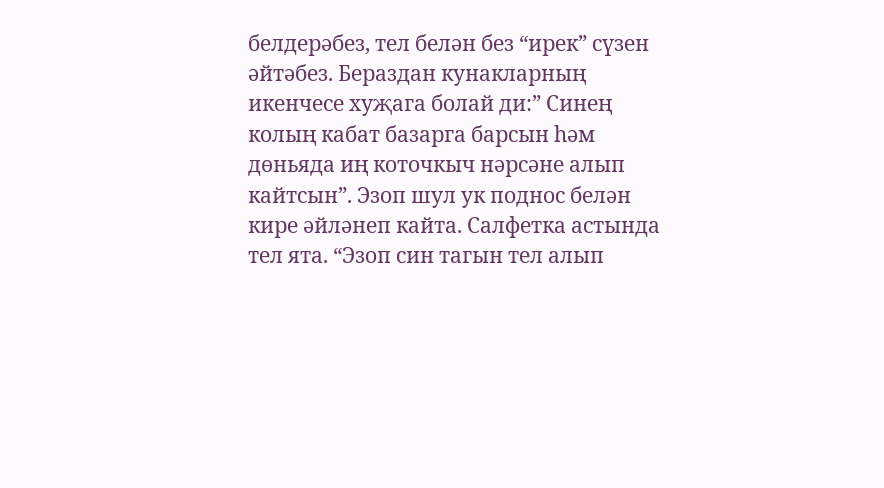белдерәбез, тел белән без “ирек” сүзен әйтәбез. Бераздан кунакларның икенчесе хуҗага болай ди:” Синең колың кабат базарга барсын һәм дөньяда иң коточкыч нәрсәне алып кайтсын”. Эзоп шул ук поднос белән кире әйләнеп кайта. Салфетка астында тел ята. “Эзоп син тагын тел алып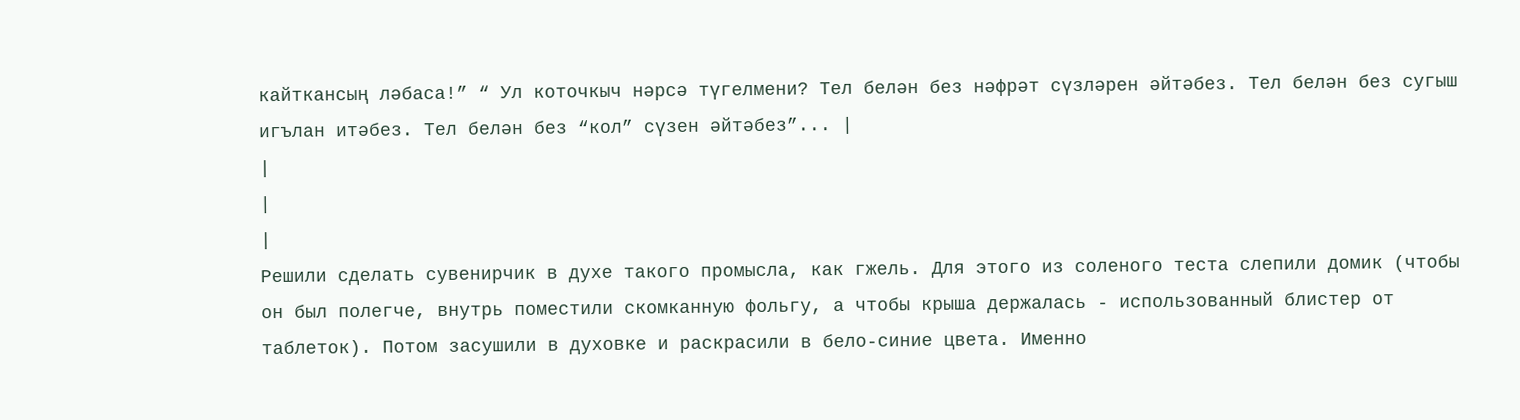кайткансың ләбаса!” “ Ул коточкыч нәрсә түгелмени? Тел белән без нәфрәт сүзләрен әйтәбез. Тел белән без сугыш игълан итәбез. Тел белән без “кол” сүзен әйтәбез”... |
|
|
|
Решили сделать сувенирчик в духе такого промысла, как гжель. Для этого из соленого теста слепили домик (чтобы он был полегче, внутрь поместили скомканную фольгу, а чтобы крыша держалась - использованный блистер от таблеток). Потом засушили в духовке и раскрасили в бело-синие цвета. Именно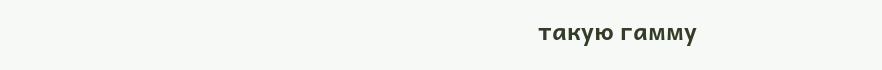такую гамму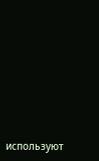используют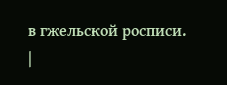в гжельской росписи.
|